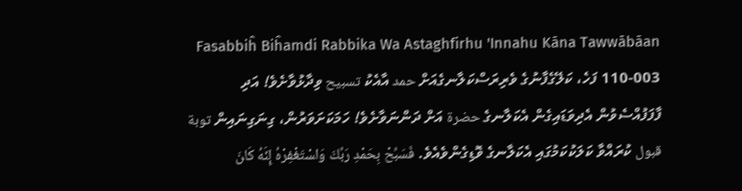Fasabbiĥ Biĥamdi Rabbika Wa Astaghfirhu 'Innahu Kāna Tawwābāan 110-003 ފަހެ، ކަލޭގެފާނުގެ ވެރިރަސްކަލާނގެއަށް حمد އާއެކު تسبيح ވިދާޅުވާށެވެ! އަދި ފާފަފުއްސެވުން އެދިވަޑައިގެން އެކަލާނގެ حضرة އަށް ދަންނަވާށެވެ! ހަމަކަށަވަރުން، ގިނަގިނައިން توبة قبول ކުރައްވާ ކަލަކުކަމުގައި އެކަލާނގެ ވޮޑިގެންވެއެވެ. فَسَبِّحْ بِحَمْدِ رَبِّكَ وَا‍سْتَغْفِرْهُ إِ‍نّ‍‍َهُ ك‍‍َ‍ا‍نَ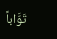تَوَّابا‍ً